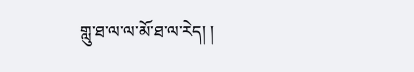གླུ་ཐ་ལ་ལ་མོ་ཐ་ལ་རེད། །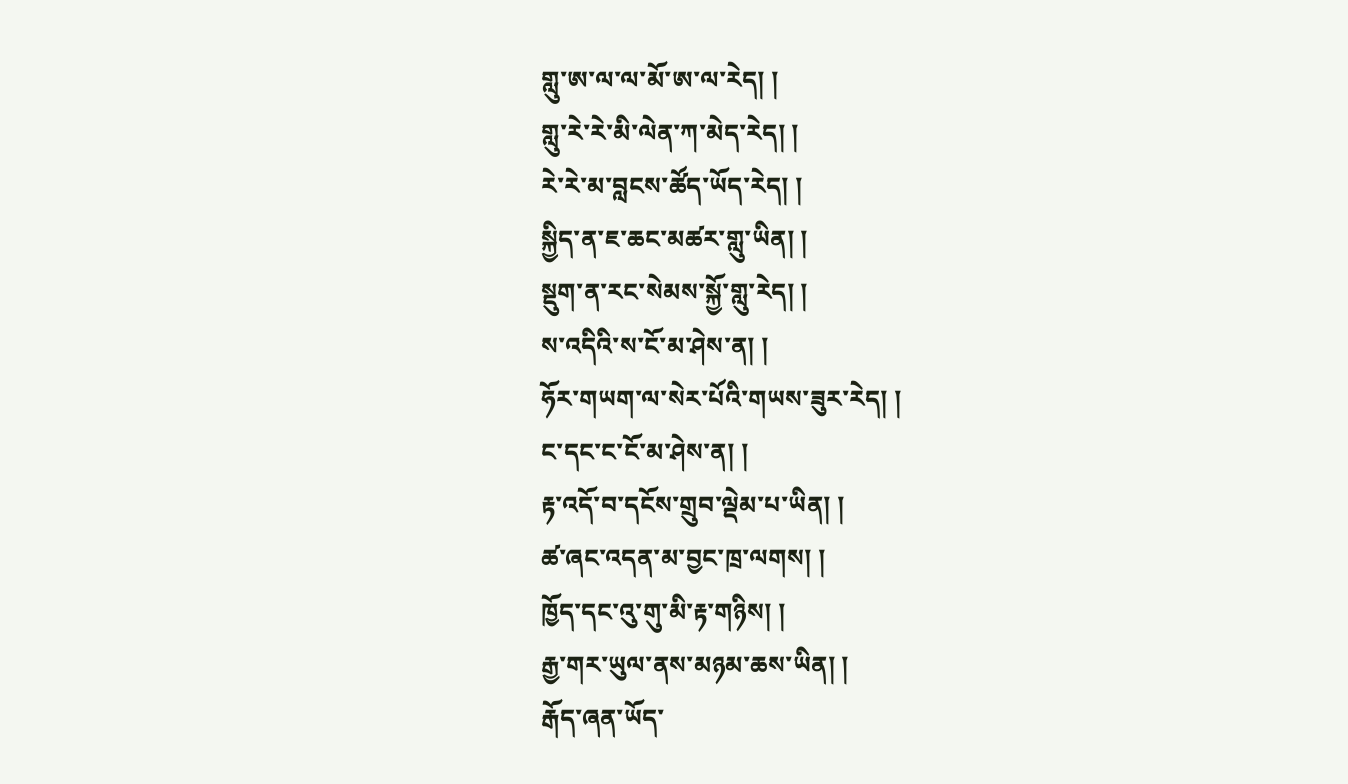གླུ་ཨ་ལ་ལ་མོ་ཨ་ལ་རེད། །
གླུ་རེ་རེ་མི་ལེན་ཀ་མེད་རེད། །
རེ་རེ་མ་བླངས་ཚོད་ཡོད་རེད། །
སྐྱིད་ན་ཇ་ཆང་མཚར་གླུ་ཡིན། །
སྡུག་ན་རང་སེམས་སྐྱོ་གླུ་རེད། །
ས་འདིའི་ས་ངོ་མ་ཤེས་ན། །
ཧོར་གཡག་ལ་སེར་པོའི་གཡས་ཟུར་རེད། །
ང་དང་ང་ངོ་མ་ཤེས་ན། །
རྟ་འདོ་བ་དངོས་གྲུབ་ལྡེམ་པ་ཡིན། །
ཚ་ཞང་འདན་མ་བྱང་ཁྲ་ལགས། །
ཁྱོད་དང་འུ་གུ་མི་རྟ་གཉིས། །
རྒྱ་གར་ཡུལ་ནས་མཉམ་ཆས་ཡིན། །
རྒོད་ཞན་ཡོད་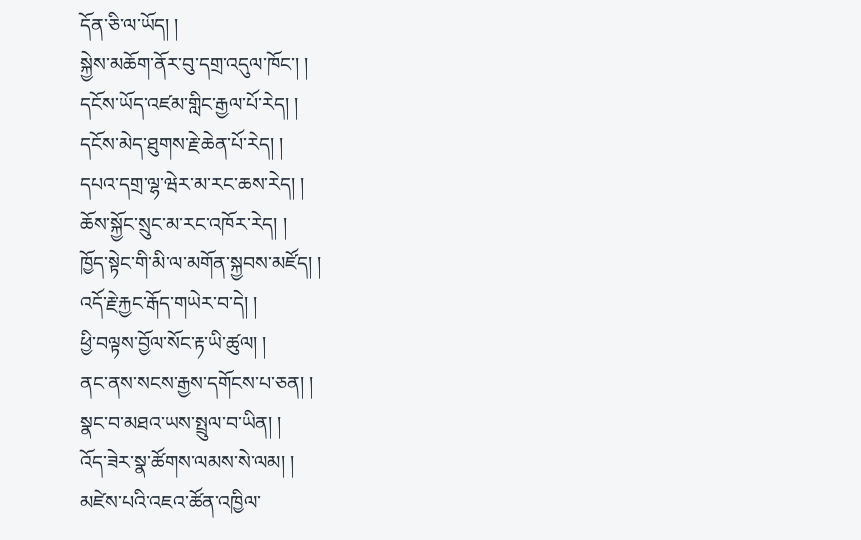དོན་ཅི་ལ་ཡོད། །
སྐྱེས་མཆོག་ནོར་བུ་དགྲ་འདུལ་ཁོང་། །
དངོས་ཡོད་འཛམ་གླིང་རྒྱལ་པོ་རེད། །
དངོས་མེད་ཐུགས་རྗེ་ཆེན་པོ་རེད། །
དཔའ་དགྲ་ལྷ་ཝེར་མ་རང་ཆས་རེད། །
ཆོས་སྐྱོང་སྲུང་མ་རང་འཁོར་རེད། །
ཁྱོད་སྟེང་གི་མི་ལ་མགོན་སྐྱབས་མཛོད། །
འདོ་རྗེ་རྐྱང་རྒོད་གཡེར་བ་དེ། །
ཕྱི་བལྟས་བྱོལ་སོང་རྟ་ཡི་ཚུལ། །
ནང་ནས་སངས་རྒྱས་དགོངས་པ་ཅན། །
སྣང་བ་མཐའ་ཡས་སྤྲུལ་བ་ཡིན། །
འོད་ཟེར་སྣ་ཚོགས་ལམས་སེ་ལམ། །
མཛེས་པའི་འཇའ་ཚོན་འཁྱིལ་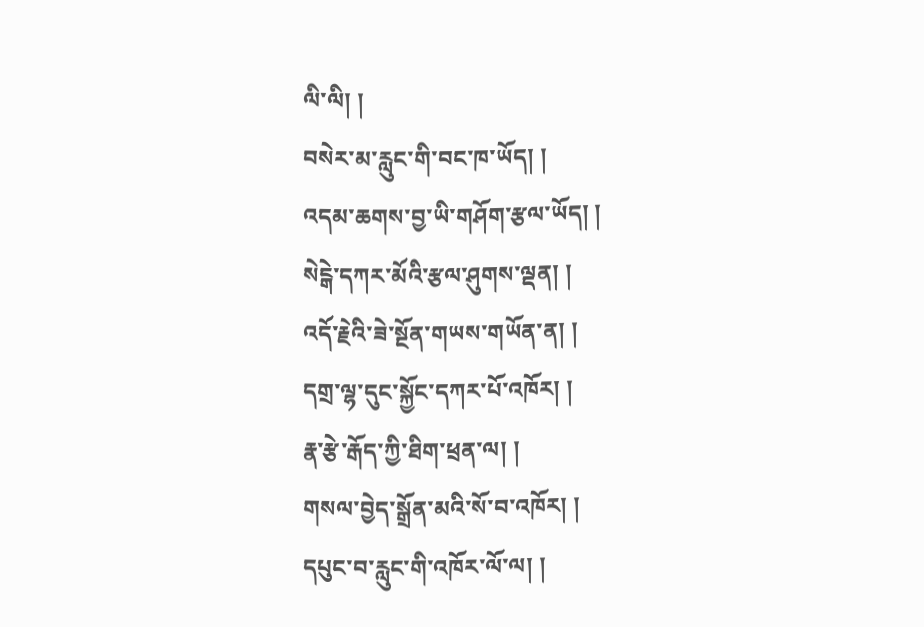ལི་ལི། །
བསེར་མ་རླུང་གི་བང་ཁ་ཡོད། །
འདམ་ཆགས་བྱ་ཡི་གཤོག་རྩལ་ཡོད། །
སེངྒེ་དཀར་མོའི་རྩལ་ཤུགས་ལྡན། །
འདོ་རྗེའི་ཟེ་སྔོན་གཡས་གཡོན་ན། །
དགྲ་ལྷ་དུང་སྐྱོང་དཀར་པོ་འཁོར། །
རྣ་རྩེ་རྒོད་ཀྱི་ཐིག་ཕྲན་ལ། །
གསལ་བྱེད་སྒྲོན་མའི་སོ་བ་འཁོར། །
དཔུང་བ་རླུང་གི་འཁོར་ལོ་ལ། །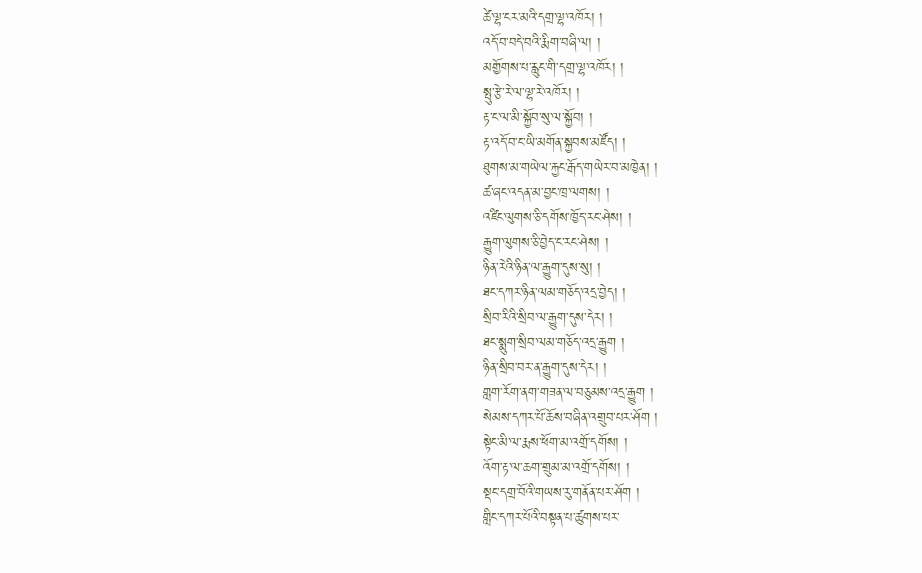ཚེ་ལྷ་ངར་མའི་དགྲ་ལྷ་འཁོར། །
འདོ་བ་བདེ་བའི་རྨིག་བཞི་ལ། །
མགྱོགས་པ་རླུང་གི་དགྲ་ལྷ་འཁོར། །
སྤུ་རྩེ་རེ་ལ་ལྷ་རེ་འཁོར། །
རྟ་ང་ལ་མི་སྐྱོབ་སུ་ལ་སྐྱོབ། །
རྟ་འདོ་བ་ང་ཡི་མགོན་སྐྱབས་མཛོད། །
ཐུགས་མ་གཡེལ་རྐྱང་རྒོད་གཡེར་བ་མཁྱེན། །
ཚ་ཞང་འདན་མ་བྱང་ཁྲ་ལགས། །
འཛིང་ལུགས་ཅི་དགོས་ཁྱོད་རང་ཤེས། །
རྒྱུག་ལུགས་ཅི་བྱེད་ང་རང་ཤེས། །
ཉིན་རེའི་ཉིན་ལ་རྒྱུག་དུས་སུ། །
ཐང་དཀར་ཉིན་ལམ་གཅོད་འདྲ་བྱེད། །
སྲིབ་རིའི་སྲིབ་ལ་རྒྱུག་དུས་དེར། །
ཐང་སྨུག་སྲིབ་ལམ་གཅོད་འདྲ་རྒྱུག །
ཉིན་སྲིབ་བར་ན་རྒྱུག་དུས་དེར། །
གླག་རོག་ནག་གཟན་ལ་བཅུམས་འདྲ་རྒྱུག །
སེམས་དཀར་པོ་ཆོས་བཞིན་འགྲུབ་པར་ཤོག །
སྟེང་མི་ལ་རྨས་ཕོག་མ་འགྲོ་དགོས། །
འོག་རྟ་ལ་ཆག་གྲུམ་མ་འགྲོ་དགོས། །
སྡང་དགྲ་བོའི་གཡས་རུ་གནོན་པར་ཤོག །
གླིང་དཀར་པོའི་བསྟན་པ་ཚུགས་པར་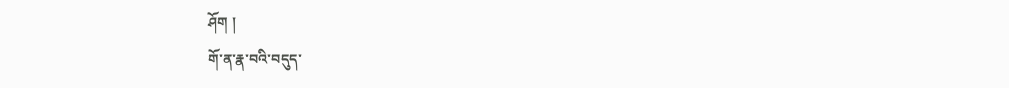ཤོག །
གོ་ན་རྣ་བའི་བདུད་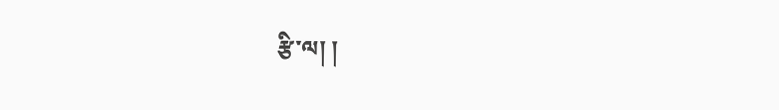རྩི་ལ། །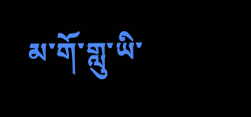མ་གོ་གླུ་ཡི་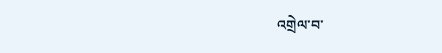འགྲེལ་བ་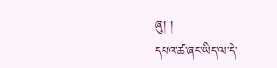ཞུ། །
དཔའ་ཚ་ཞང་ཡིད་ལ་དེ་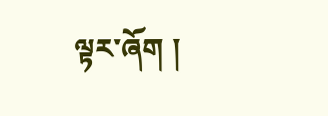ལྟར་ཞོག །